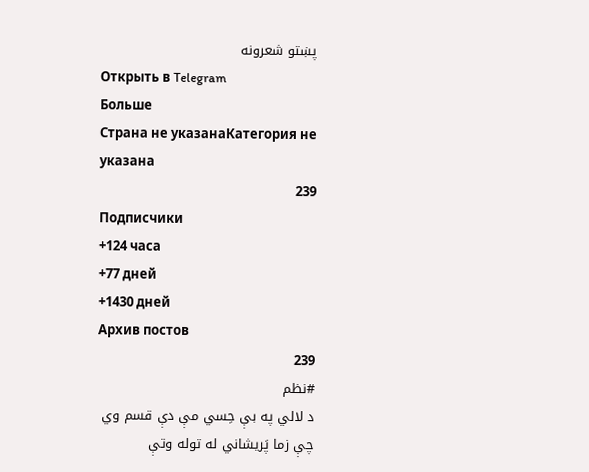پښتو شعرونه
Открыть в Telegram
Больше
Страна не указанаКатегория не указана
239
Подписчики
+124 часа
+77 дней
+1430 дней
Архив постов
239
#نظم
د لالي په بې حِسي مې دې قسم وي
چې زما پَریشاني له توله وتې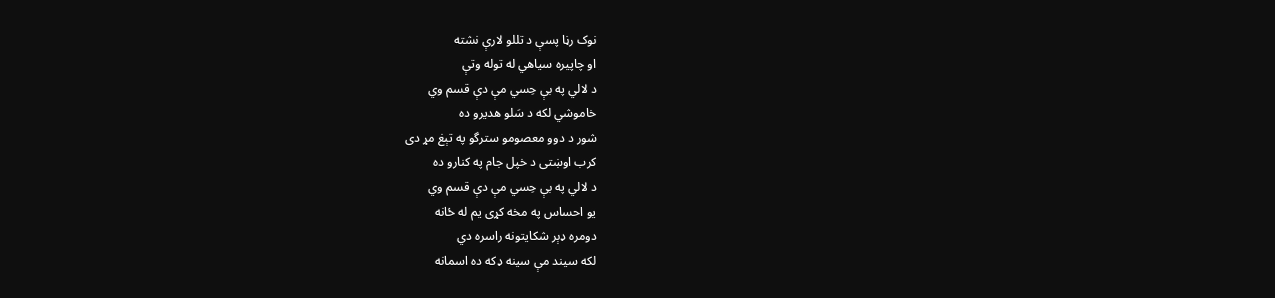نوک رڼا پسې د تللو لارې نشته
او چاپیره سیاهي له توله وتې
د لالي په بې حِسي مې دې قسم وي
خاموشي لکه د سَلو هدیرو ده
شور د دوو معصومو سترگو په تېغ مړ دی
کرب اوښتی د خپل جام په کنارو ده
د لالي په بې حِسي مې دې قسم وي
یو احساس په مخه کړی یم له ځانه
دومره ډېر شکایتونه راسره دي
لکه سیند مې سینه ډکه ده اسمانه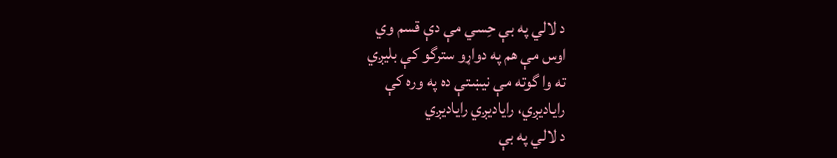د لالي په بې حِسي مې دې قسم وي
اوس مې هم په دواړو سترگو کې بلیږي
ته وا گوته مې نیښتې ده په وره کې
رایادیږي، رایادیږي رایادیږي
د لالي په بې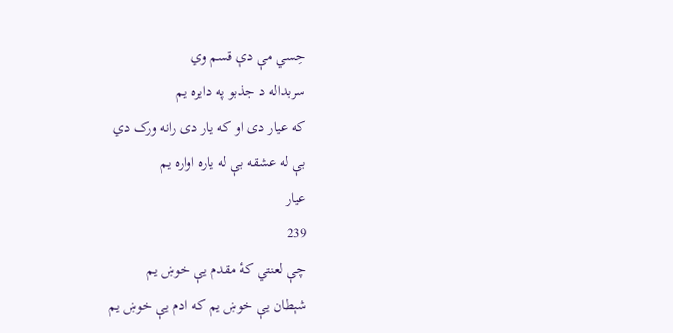حِسي مې دې قسم وي
سربداله د جذبو په دایره یم
که عیار دی او که یار دی رانه ورک دي
بې له عشقه بې له یاره اواره یم
عیار
239
چې لعنتي کهٔ مقدم یې خوښ یم
شېطان یې خوښ یم که ادم یې خوښ یم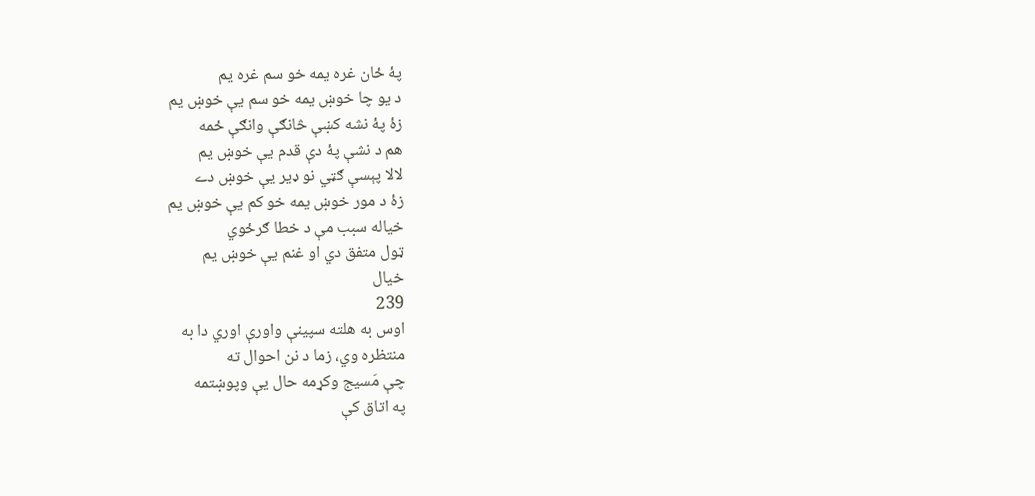پهٔ ځان غره یمه خو سم غره یم
د یو چا خوښ یمه خو سم یې خوښ یم
زهٔ پهٔ نشه کښې څانګې وانګې ځمه
هم د نشې پهٔ دې قدم یې خوښ یم
لالا پېسې ګټي نو ډیر یې خوښ دے
زهٔ د مور خوښ یمه خو کم یې خوښ یم
خیاله سبب مې د خطا ګرځوي
ټول متفق دي او غنم یې خوښ یم
خیال
239
اوس به هلته سپينې واورې اوري دا به
منتظره وي، زما د نن احوال ته
چې مَسيج وکړمه حال يې وپوښتمه
په اتاق کې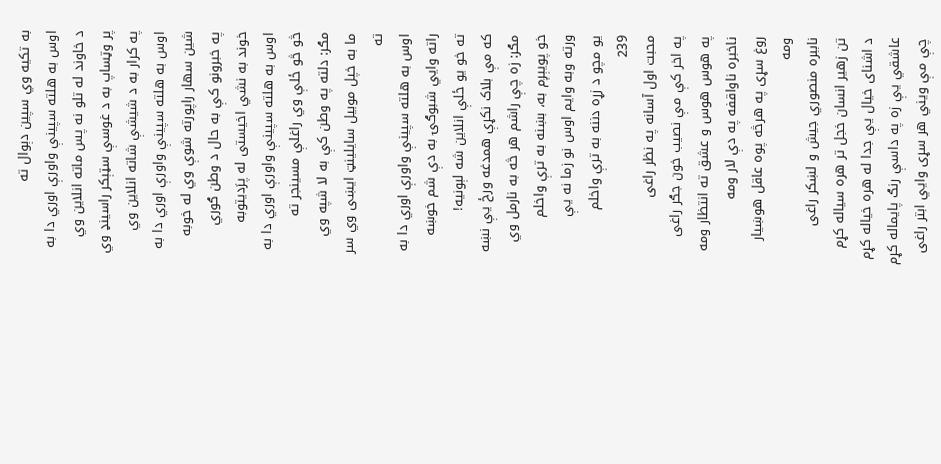به تکيه وي سپين دېوال ته
اوس به هلته سپينې واورې اوري دا به
د خاوند له تلو نه پس ماته انلاين وي
پر وټساپ به د غوسې سټېکر راسينډ وي
په کرار به د شيشې شاته انلاين وي
اوس به هلته سپينې واورې اوري دا به
شين سهار راپورته شوې وي له خوبه
په خبرونو کې به حال د وطن ګوري
خوند به نشي اخيستی له پرَديتوبه
اوس به هلته سپينې واورې اوري دا به
څو څو ځلې وي راغلې مسينجر ته
مګر: دلته په وطن کې به لا شپه وي
ما به خپل موبيل سايلينټ ايښی وي سر ته
اوس به هلته سپينې واورې اوري دا به
راته وايي شبوګۍ به دې شم خوښه
ته خو يو ځلې انلاين شه لېونيه!
که مې بلاک نکړې همدغه ورځ يې نښه
مګر: زه چې راشم هر څه به نارمل وي
خو پويېږم به، بښنه به ترې واخلم
ورته وبه وايم اوس نو زما نه يې
يو مچو د زړه دننه به ترې واخلم
239
محبت اول آسانه په نظر راغی
په اخر کې مې نصیب خون جګر راغی
په هوس هوس و عشق ته انتظار ومه
ناخبره ناواقفه په دې لار ومه
روغ سړی په هرڅه پوه عاقل هوښيار ومه
ناببره منصوري جیش و لښکر راغی
تن زهیر انسان خجل تر هره سیاله کړم
د اشنای خیال یې جدا له هره خیاله کړم
عاشقي یې زه په داسې رنګ پایماله کړم
چې مې ویني هر سړی وایي ابتر راغی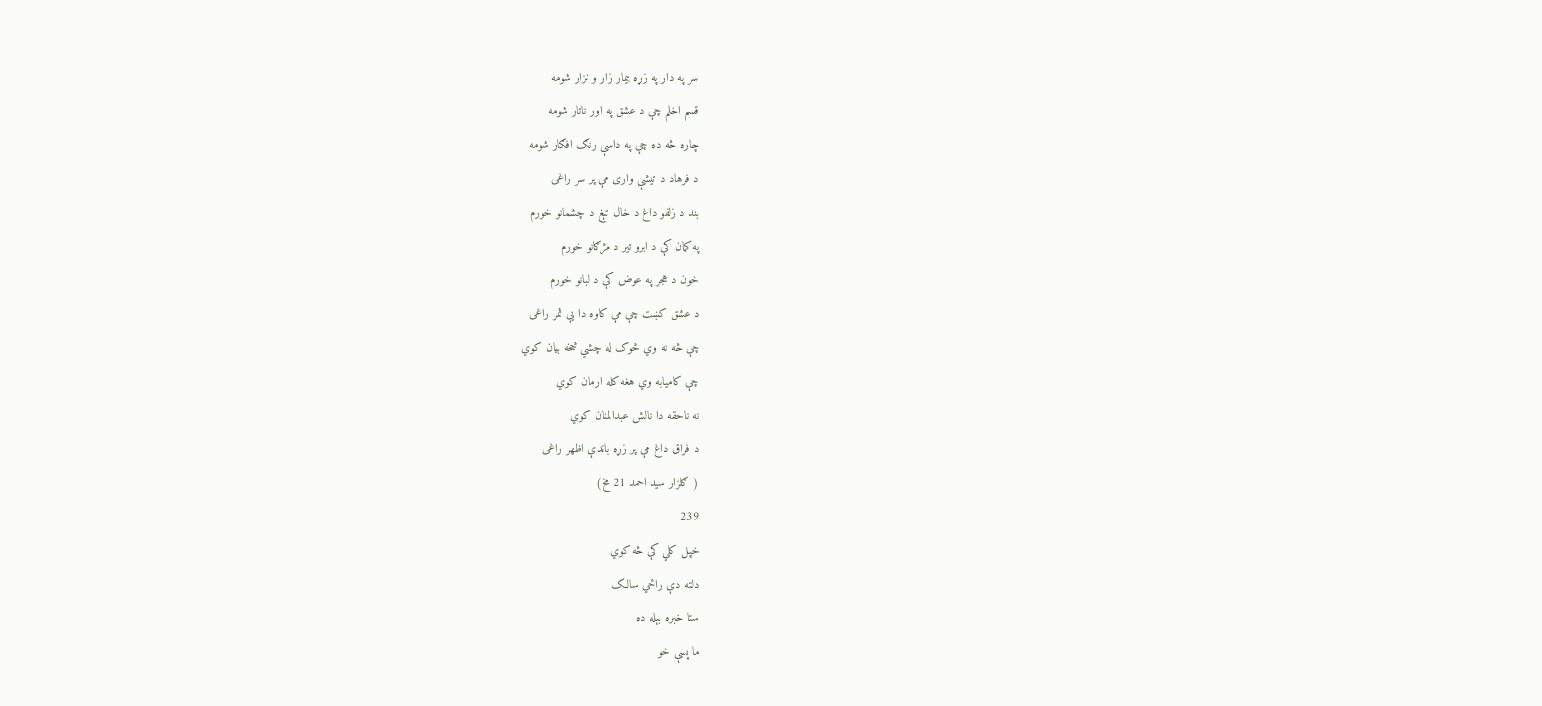سر په دار په زړه بیمار زار و نزار شومه
قسم اخلم چې د عشق په اور ناتار شومه
چاره څه ده چې په داسې رنګ افګار شومه
د فرهاد د تیشې واری مې پر سر راغی
بند د زلفو داغ د خال تېغ د چشمانو خورم
په کمان کې د ابرو تیر د مژګانو خورم
خون د هجر په عوض کې د لبانو خورم
د عشق کښت چې مې کاوه دا يې ثمر راغی
چې څه نه وي څوک له چشي څخه بیان کوي
چې کامیابه وي هغه کله ارمان کوي
نه ناحقه دا نالش عبدالمنان کوي
د فراق داغ مې پر زړه باندې اظهر راغی
( ګلزار سید احمد 21 مخ)
239
خپل کلي کې څه کوي
دلته دې راځي سالک
ستا خبره بېله ده
ما پسې خو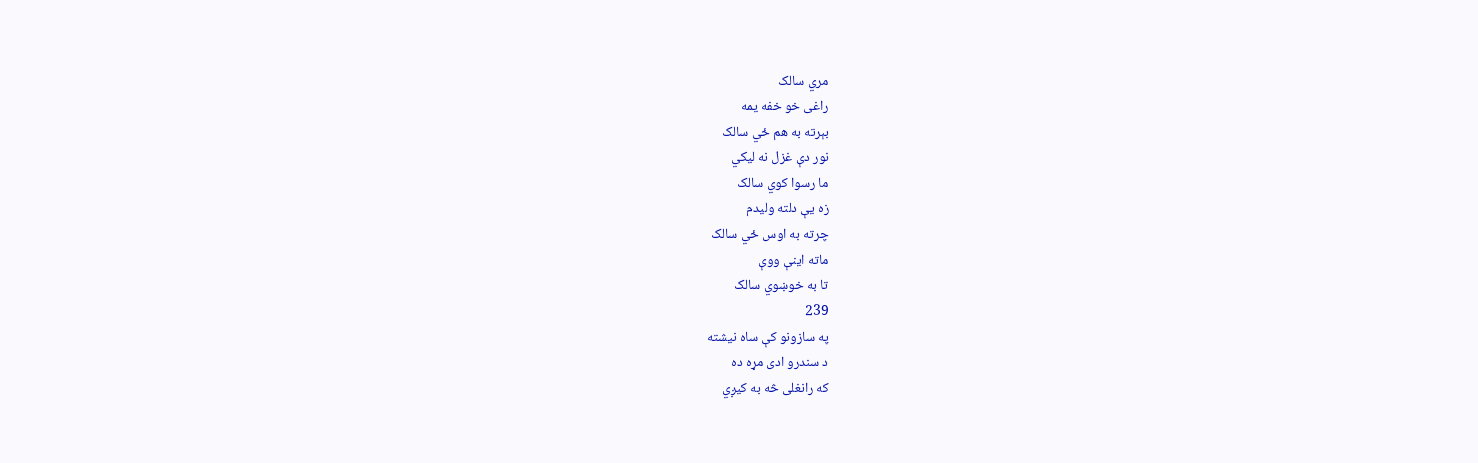مري سالک
راغی خو خفه یمه
بېرته به هم ځي سالک
نور دې غزل نه لیکي
ما رسوا کوي سالک
زه یې دلته ولیدم
چرته به اوس ځي سالک
ماته اینې ووې
تا به خوښوي سالک
239
په سازونو کې ساه نيشته
د سندرو ادی مړه ده
که رانغلی څه به کيږي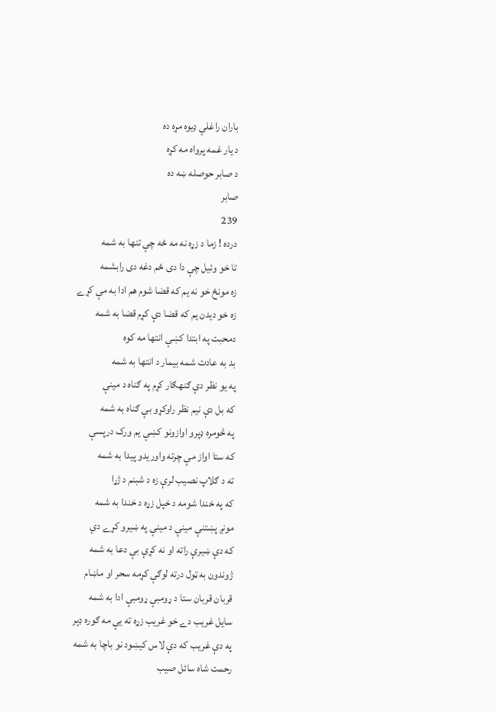باران راغلي ډيوه مړه ده
د يار غمه پرواه مه کړه
د صابر حوصله ښه ده
صابر
239
درده ! زما د زړه نه مه ځه چې تنها به شمه
تا خو وئیل چې دا دی ځم دغه دی رابشمه
زه مونځ خو نه يم که قضا شوم هم ادا به مې کړے
زه خو ديدن يم که قضا دې کړم قضا به شمه
دمحبت په ابتدا کښې انتها مه کوه
بد به عادت شمه بيمار د انتها به شمه
په يو نظر دې ګنهګار کړم په ګناه د مينې
که بل دې نيم نظر راوکړو بې ګناه به شمه
په څومره ډپرو اوازونو کښې يم ورک درپسې
که ستا اواز مې چرته واوريدو پيدا به شمه
ته د ګلاپ نصيب لرې زه د شبنم د ژړا
که په خندا شومه د خپل زړه د خندا به شمه
مونږ پښتنې مينې د مينې په ښيرو کړے دي
که دې ښيرې راته او نه کړې بې دعا به شمه
ژوندون به ټول درته لوګې کړمه سحر او ماښام
قربان قربان ستا د ړومبې ړومبې ادا به شمه
سايل غريب دے خو غريب زړه ته یې مه ګوره ډېر
په دې غريب که دې لاس کيښود نو باچا به شمه
رحمت شاه سائل صیب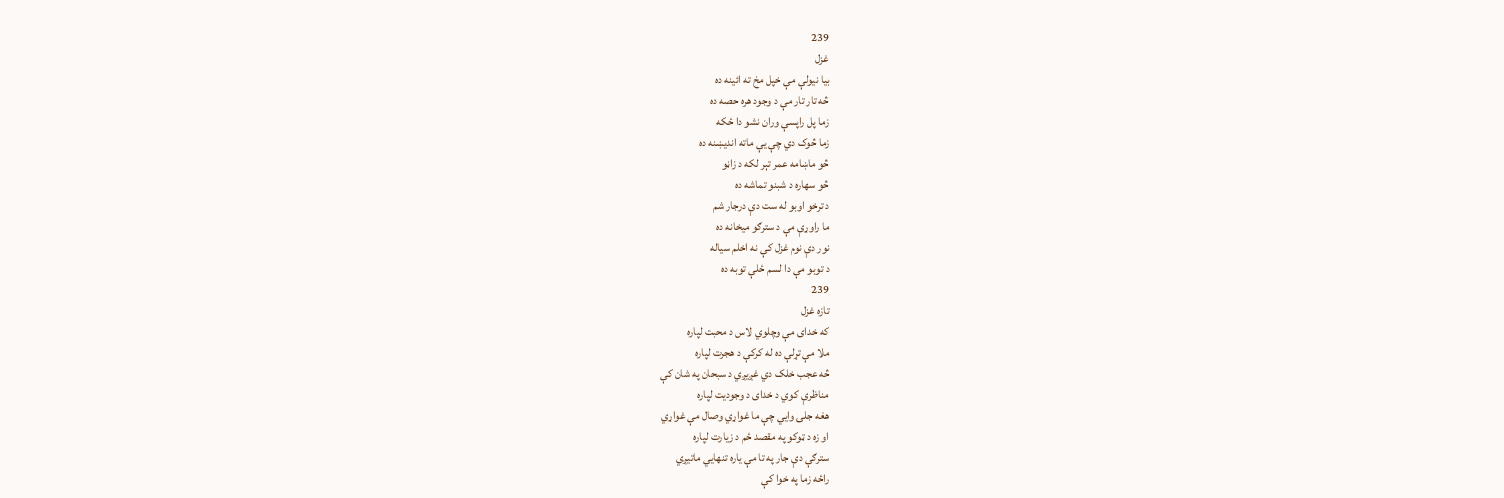239
غزل
بیا نیولې مې خپل مخ ته ائینه ده
څه تار تار مې د وجود هره حصه ده
زما پل راپسې وران نشو دا ځکه
زما څوک دي چې یې ماته اندیښنه ده
څو ماښامه عمر تېر لکه د زاڼو
څو سهاره د شبنو تماشه ده
د ترخو اوبو له ست دې درجار شم
ما راوړې مې د سترګو میخانه ده
نور دې نوم غزل کې نه اخلم سیاله
د توبو مې دا لسم ځلې توبه ده
239
تازه غزل
که خدای مې وچلوي لاس د محبت لپاره
ملا مې تړلې ده له کرکې د هجرت لپاره
څه عجب خلک دي غږيږي د سبحان په شان کې
مناظرې کوي د خدای د وجودیت لپاره
هغه جلۍ وايي چې ما غواړي وصال مې غواړي
او زه د ټوکو په مقصد ځم د زیارت لپاره
سترګې دې جار په تا مې یاره تنهايي ماتیږي
راځه زما په خوا کې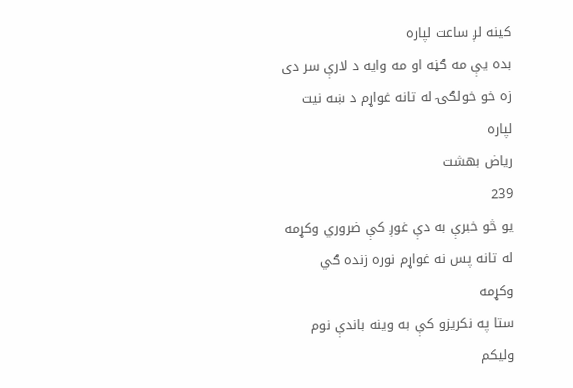کینه لږ ساعت لپاره
بده یې مه ګڼه او مه وایه د لارې سر دی
زه خو خولګۍ له تانه غواړم د ښه نیت لپاره
ریاض بهشت
239
يو څو خبرې به دې غوږ کې ضروري وکړمه
له تانه پس نه غواړم نوره زنده ګي وکړمه
ستا په نکريزو کې به وينه باندې نوم وليکم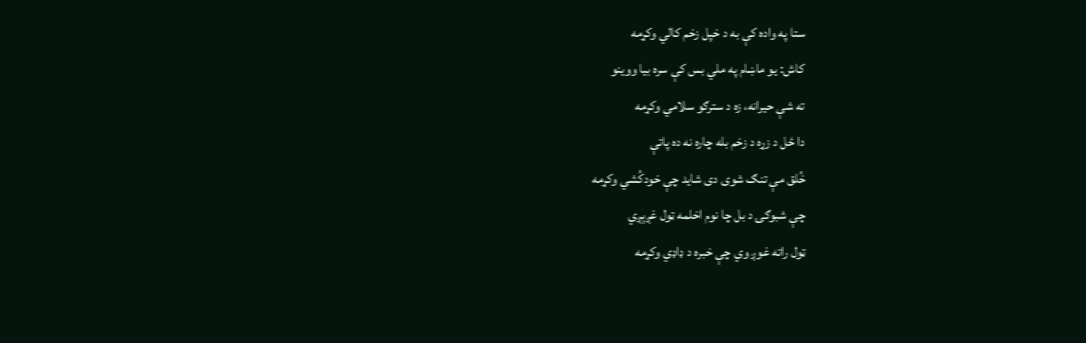ستا په واده کې به د خپل زخم کالي وکړمه
کاش: يو ماښام په ملي بس کې سره بيا ووينو
ته شې حيرانه، زه د سترګو سلامي وکړمه
دا ځل د زړه د زخم بله چاره نه ده پاتې
خُلق مې تنګ شوی دی شايد چې خودکُشي وکړمه
چې شبوګۍ د بل چا نوم اخلمه ټول غږېږي
ټول راته غوږ وي چې خبره د ډاډي وکړمه